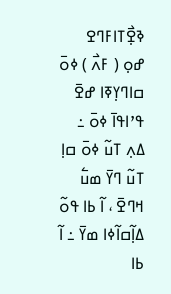ߢߐ߲߯ߠߊߓߣߐ
ߝߋ߲ ( ߓߍ߯ ) ߦߋ߫ ߛߊߣߌ߲ߧߊ ߝߐ߫ ߟߴߊߟߊ߫ ߦߋ߫ ߸ ߡߍ߲ ߠߎ߬ ߦߋ߫ ߛߊ߲ ߠߎ߬ ߣߌ߫ ߘߎ߱ ߞߣߐ߫ ، ߊ߬ ߕߊ ߟߋ߬ ߡߊ߲߬ߛߊ߬ߦߊ ߘߌ߫ ߸ ߊ߬ ߕߊ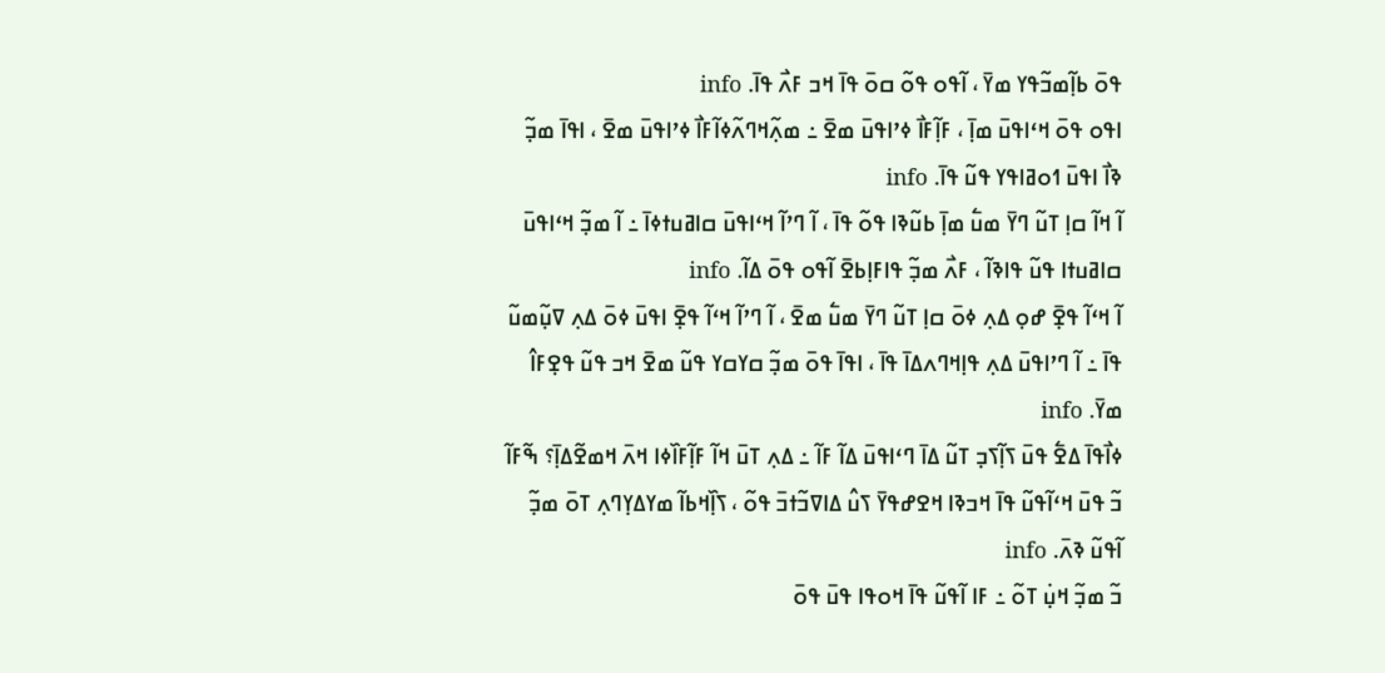ߟߋ߫ ߕߊ߲߬ߘߏ߬ߟߌ ߘߌ߫ ، ߊ߬ߟߋ ߟߋ߬ ߛߋ߫ ߟߊ߫ ߞߏ ߓߍ߯ ߟߊ߫. info
ߊߟߋ ߟߋ߫ ߞߵߊߟߎ߫ ߘߊ߲߫ ، ߓߊ߲߬ߓߊ߯ ߦߴߊߟߎ߫ ߘߐ߫ ߸ ߘߍ߲߬ߞߣߍ߬ߦߊ߬ߓߊ߯ ߦߴߊߟߎ߫ ߘߐ߫ ، ߊߟߊ߫ ߘߏ߲߬ ߢߊ߯ ߊߟߎ߫ ߗߋߥߊߟߌ ߟߎ߬ ߟߊ߫. info
ߊ߬ ߞߊ߬ ߛߊ߲ ߠߎ߬ ߣߌ߫ ߘߎ߱ ߘߊ߲߫ ߕߎ߬ߢߊ ߟߋ߬ ߟߊ߫ ، ߊ߬ ߣߴߊ߬ ߞߵߊߟߎ߫ ߛߊߥߎߙߦߊ߫ ߸ ߊ߬ ߘߏ߲߬ ߞߵߊߟߎ߫ ߛߊߥߎߙߊ ߟߎ߬ ߟߊߢߊ߬ ، ߓߍ߯ ߘߏ߲߬ ߟߊߓߊ߲ߕߐ߫ ߊ߬ߟߋ ߟߋ߫ ߡߊ߬. info
ߊ߬ ߞߵߊ߬ ߟߐ߲߫ ߝߋ߲ ߡߍ߲ ߦߋ߫ ߛߊ߲ ߠߎ߬ ߣߌ߫ ߘߎ߱ ߘߐ߫ ، ߊ߬ ߣߴߊ߬ ߞߵߊ߬ ߟߐ߲߫ ߊߟߎ߫ ߦߋ߫ ߡߍ߲ ߜߎ߲߬ߘߎ߬ ߟߊ߫ ߸ ߊ߬ ߣߴߊߟߎ߫ ߡߍ߲ ߟߊ߲ߞߣߍߡߊ߫ ߟߊ߫ ، ߊߟߊ߫ ߟߋ߫ ߘߏ߲߬ ߛߌߛߌ ߟߎ߬ ߘߐ߫ ߞߏ ߟߎ߬ ߟߐ߲ߓߊ߮ ߘߌ߫. info
ߦߊ߯ߟߊ߫ ߡߐ߱ ߟߎ߫ ߖߊ߲߬ߖߏ߲ ߠߎ߬ ߡߊ߫ ߣߵߊߟߎ߫ ߡߊ߬ ߓߊ߬ ߸ ߡߍ߲ ߠߎ߫ ߞߊ߬ ߓߊ߲߬ߓߊ߰ߦߊ ߞߍ߫ ߞߘߐ߬ߡߊ߲߫؟ ߒ߬ߓߊ߬ ߏ߬ ߟߎ߫ ߞߵߊ߬ߟߎ߬ ߟߊ߫ ߞߏߢߊ ߞߐߝߟߌ߫ ߖߎ߮ ߡߊߜߏ߬ߙߏ߫ ߟߋ߬ ، ߖߊ߲߰ߞߕߊ߬ ߘߌߡߌ߲ߣߍ߲ ߠߋ߫ ߘߏ߲߬ ߊ߬ߟߎ߬ ߢߍ߫. info
ߏ߬ ߘߏ߲߬ ߞߎ߲߭ ߠߋ߬ ߸ ߓߊ ߊ߬ߟߎ߬ ߟߊ߫ ߞߋߟߊ ߟߎ߫ ߟߋ߫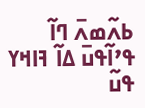ߕߍ߬ߘߍ߫ ߣߊ߬ ߟߴߊ߬ߟߎ߫ ߡߊ߬ ߔߊߞߌ ߟߎ߬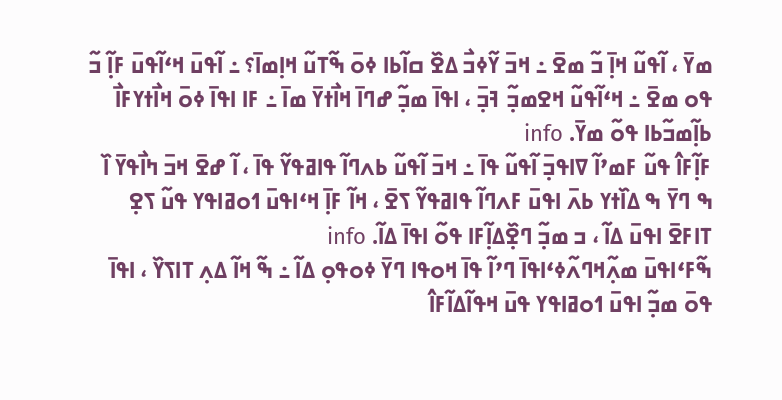ߘߌ߫ ، ߊ߬ߟߎ߬ ߞߊ߲߫ ߏ߬ ߘߐ߫ ߸ ߞߏ߫ ߌ߬ߦߏ߯ ߡߐ߰ ߛߊ߬ߕߊ ߦߋ߫ ߒ߬ߠߎ߬ ߞߊ߲ߘߊ߫؟ ߸ ߊ߬ߟߎ߫ ߞߵߊ߬ߟߎ߫ ߓߊ߲߬ ߏ߬ ߟߋ ߘߐ߫ ߸ ߞߵߊ߬ߟߎ߬ ߞߐߘߏ߲߬ ߔߏ߲߫ ، ߊߟߊ߫ ߘߏ߲߬ ߝߣߊ߫ ߞߊ߯ߙߌ߫ ߘߊ߫ ߸ ߓߊ ߊߟߊ߫ ߦߋ߫ ߞߊ߯ߙߌߓߊ߯ ߕߊ߲߬ߘߏ߬ߕߊ ߟߋ߬ ߘߌ߫. info
ߓߊ߲߬ߓߊ߮ ߟߎ߬ ߓߘߴߊ߬ ߜߊߟߏ߲߫ ߊ߬ߟߎ߬ ߟߊ߫ ߸ ߞߏ߫ ߊ߬ߟߎ߬ ߕߍߣߊ߬ ߟߊߥߟߌ߬ ߟߊ߫ ، ߊ߬ ߝߐ߫ ߞߏ߫ ߤߊ߯ߟߌ߫ ߊ߰ ߒ ߣߌ߫ ߒ ߡߊ߰ߙߌ ߕߍ߫ ߊߟߎ߫ ߓߍߣߊ߬ ߟߊߥߟߌ߬ ߖߐ߫ ، ߞߊ߬ ߓߊ߲߫ ߞߵߊߟߎ߫ ߗߋߥߊߟߌ ߟߎ߬ ߖߐ߲ ߠߊߓߐ߫ ߊߟߎ߫ ߡߊ߬ ، ߏ ߘߏ߲߬ ߣߐ߲߰ߡߊ߲߬ߓߊ ߟߋ߬ ߊߟߊ߫ ߡߊ߬. info
ߒ߬ߓߵߊߟߎ߫ ߘߍ߲߬ߞߣߍ߬ߦߵߊߟߊ߫ ߣߴߊ߬ ߟߊ߫ ߞߋߟߊ ߣߌ߫ ߦߋߟߋ߲ ߡߊ߬ ߸ ߒ߬ ߞߊ߬ ߡߍ߲ ߠߊߖߌ߰ ، ߊߟߊ߫ ߟߋ߫ ߘߏ߲߬ ߊߟߎ߫ ߗߋߥߊߟߌ ߟߎ߫ ߞߟߊ߬ߡߊ߬ߓߊ߮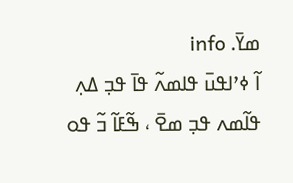ߘߌ߫. info
ߊ߬ ߦߴߊߟߎ߫ ߟߊߘߍ߬ ߟߊ߫ ߟߏ߲ ߡߍ߲ ߟߊ߬ߘߍ ߟߏ߲ ߘߐ߫ ، ߒ߬ߓߊ߬ ߏ߬ ߟߋ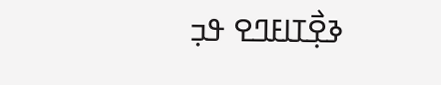ߢߐ߲߯ߠߊߓߣߐ ߟߏ߲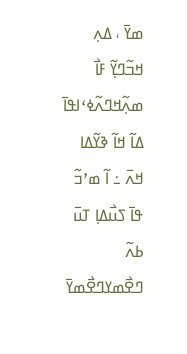ߘߌ߫ ، ߡߍ߲ ߞߏ߬ߣߌ߲߬ ߓߊ߯ ߘߍ߲߬ߞߣߍ߬ߦߵߊߟߊ߫ ߡߊ߬ ߞߊ߬ ߢߌ߬ߡߊ ߞߍ߫ ߸ ߊ߬ ߘߴߏ߬ ߟߊ߫ ߖߎ߯ߡߊ߲ ߠߎ߫ ߕߍ߬ ߣߐ߯ߘߌߣߐ߯ߘߌ߫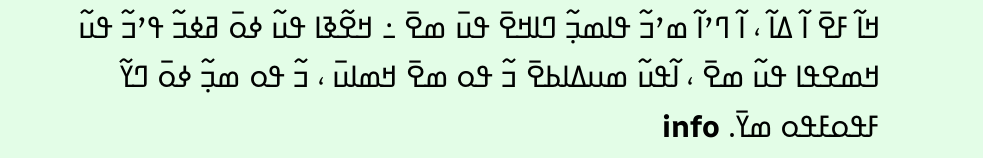ߞߊ߬ ߓߐ߫ ߊ߬ ߡߊ߬ ، ߊ߬ ߣߴߊ߬ ߘߴߏ߬ ߟߊߘߏ߲߬ ߣߊߞߐ߫ ߟߎ߫ ߘߐ߫ ߸ ߞߐ߬ߢߊ ߟߎ߬ ߦߋ߫ ߥߦߏ߬ ߟߴߏ߬ ߟߎ߬ ߞߘߐߟߊ ߟߎ߬ ߘߐ߫ ، ߊ߬ߟߎ߬ ߘߎߡߊߕߐ߫ ߏ߬ ߟߋ ߘߐ߫ ߞߘߊߎ߫ ، ߏ߬ ߟߋ ߘߏ߲߬ ߦߋ߫ ߣߌ߬ ߓߟߋߓߟߋ ߘߌ߫. info